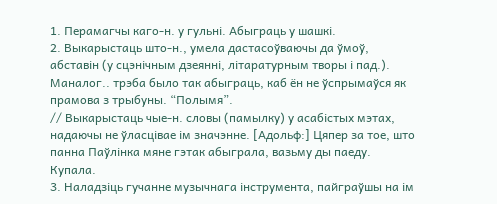1. Перамагчы каго-н. у гульні. Абыграць у шашкі.
2. Выкарыстаць што-н., умела дастасоўваючы да ўмоў, абставін (у сцэнічным дзеянні, літаратурным творы і пад.). Маналог.. трэба было так абыграць, каб ён не ўспрымаўся як прамова з трыбуны. “Полымя”.
// Выкарыстаць чые-н. словы (памылку) у асабістых мэтах, надаючы не ўласцівае ім значэнне. [Адольф:] Цяпер за тое, што панна Паўлінка мяне гэтак абыграла, вазьму ды паеду. Купала.
3. Наладзіць гучанне музычнага інструмента, пайграўшы на ім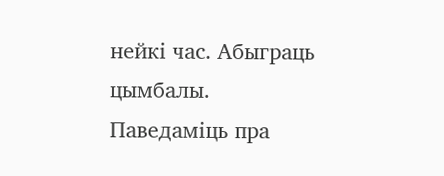нейкі час. Абыграць цымбалы.
Паведаміць пра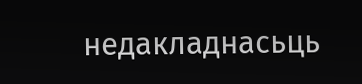недакладнасьць